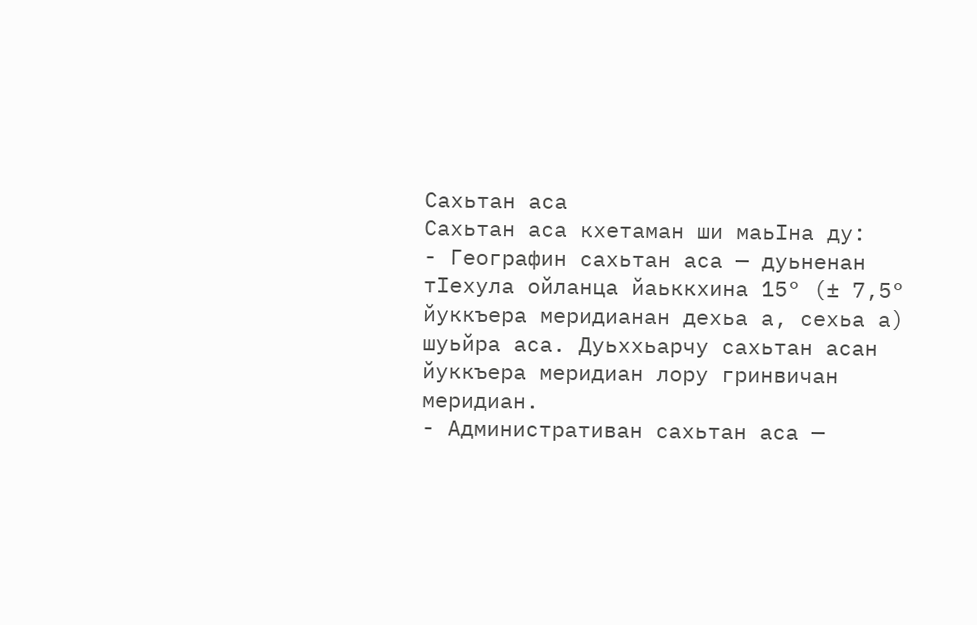Сахьтан аса
Сахьтан аса кхетаман ши маьӀна ду:
- Географин сахьтан аса — дуьненан тӀехула ойланца йаьккхина 15° (± 7,5° йуккъера меридианан дехьа а, сехьа а) шуьйра аса. Дуьххьарчу сахьтан асан йуккъера меридиан лору гринвичан меридиан.
- Административан сахьтан аса —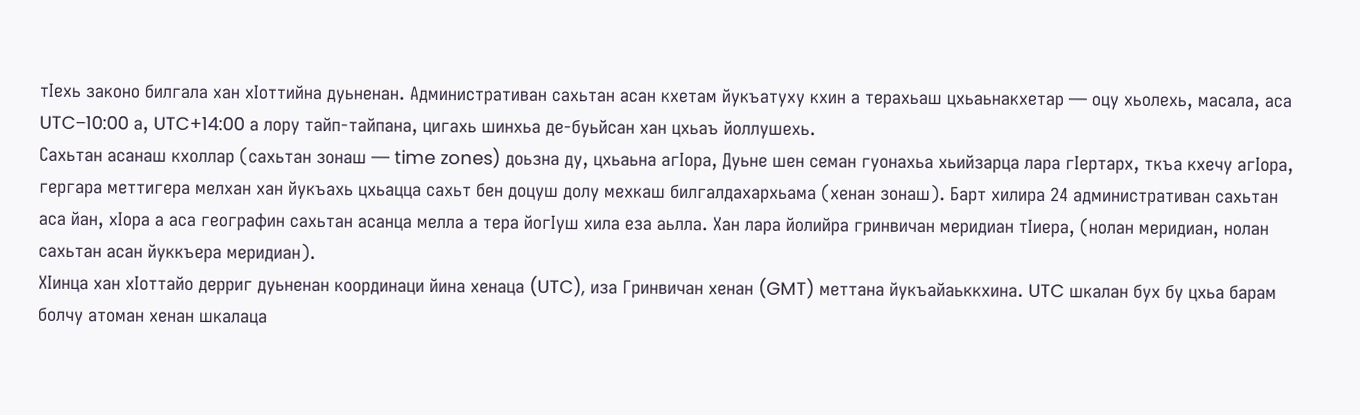тӀехь законо билгала хан хӀоттийна дуьненан. Административан сахьтан асан кхетам йукъатуху кхин а терахьаш цхьаьнакхетар — оцу хьолехь, масала, аса UTC−10:00 а, UTC+14:00 а лору тайп-тайпана, цигахь шинхьа де-буьйсан хан цхьаъ йоллушехь.
Сахьтан асанаш кхоллар (сахьтан зонаш — time zones) доьзна ду, цхьаьна агӀора, Дуьне шен семан гуонахьа хьийзарца лара гӀертарх, ткъа кхечу агӀора, гергара меттигера мелхан хан йукъахь цхьацца сахьт бен доцуш долу мехкаш билгалдахархьама (хенан зонаш). Барт хилира 24 административан сахьтан аса йан, хӀора а аса географин сахьтан асанца мелла а тера йогӀуш хила еза аьлла. Хан лара йолийра гринвичан меридиан тӀиера, (нолан меридиан, нолан сахьтан асан йуккъера меридиан).
ХӀинца хан хӀоттайо дерриг дуьненан координаци йина хенаца (UTC), иза Гринвичан хенан (GMT) меттана йукъайаьккхина. UTC шкалан бух бу цхьа барам болчу атоман хенан шкалаца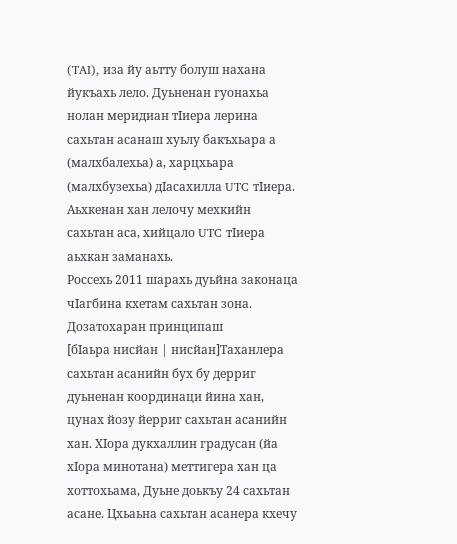(TAI), иза йу аьтту болуш нахана йукъахь лело. Дуьненан гуонахьа нолан меридиан тӀиера лерина сахьтан асанаш хуьлу бакъхьара а (малхбалехьа) а, харцхьара (малхбузехьа) дӀасахилла UTC тӀиера. Аьхкенан хан лелочу мехкийн сахьтан аса, хийцало UTC тӀиера аьхкан заманахь.
Россехь 2011 шарахь дуьйна законаца чӀагбина кхетам сахьтан зона.
Дозатохаран принципаш
[бӀаьра нисйан | нисйан]Таханлера сахьтан асанийн бух бу дерриг дуьненан координаци йина хан, цунах йозу йерриг сахьтан асанийн хан. ХӀора дукхаллин градусан (йа хӀора минотана) меттигера хан ца хоттохьама, Дуьне доькъу 24 сахьтан асане. Цхьаьна сахьтан асанера кхечу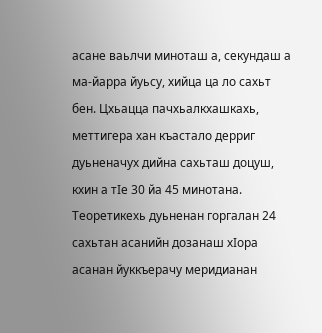асане ваьлчи миноташ а, секундаш а ма-йарра йуьсу, хийца ца ло сахьт бен. Цхьацца пачхьалкхашкахь, меттигера хан къастало дерриг дуьненачух дийна сахьташ доцуш, кхин а тӀе 30 йа 45 минотана.
Теоретикехь дуьненан горгалан 24 сахьтан асанийн дозанаш хӀора асанан йуккъерачу меридианан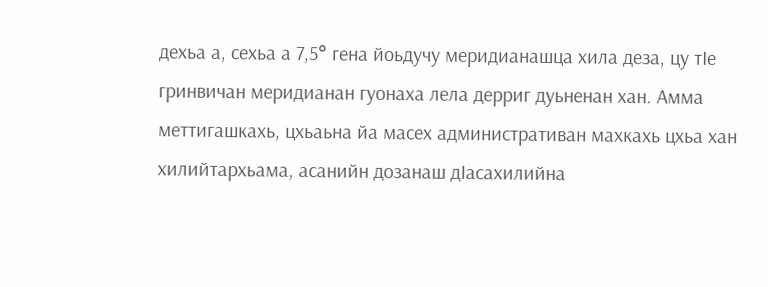дехьа а, сехьа а 7,5° гена йоьдучу меридианашца хила деза, цу тӀе гринвичан меридианан гуонаха лела дерриг дуьненан хан. Амма меттигашкахь, цхьаьна йа масех административан махкахь цхьа хан хилийтархьама, асанийн дозанаш дӀасахилийна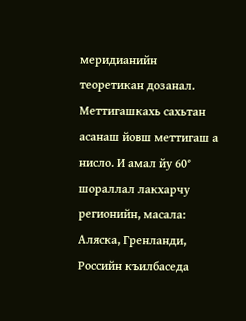меридианийн теоретикан дозанал. Меттигашкахь сахьтан асанаш йовш меттигаш а нисло. И амал йу 60° шораллал лакхарчу регионийн, масала: Аляска, Гренланди, Российн къилбаседа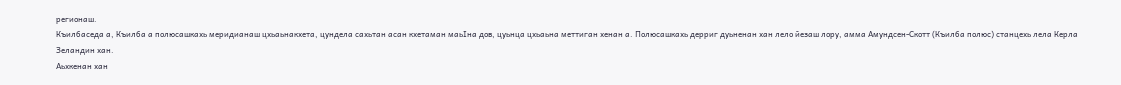регионаш.
Къилбаседа а, Къилба а полюсашкахь меридианаш цхьаьнакхета, цундела сахьтан асан кхетаман маьӀна дов, цуьнца цхьаьна меттиган хенан а. Полюсашкахь дерриг дуьненан хан лело йезаш лору, амма Амундсен-Скотт (Къилба полюс) станцехь лела Керла Зеландин хан.
Аьхкенан хан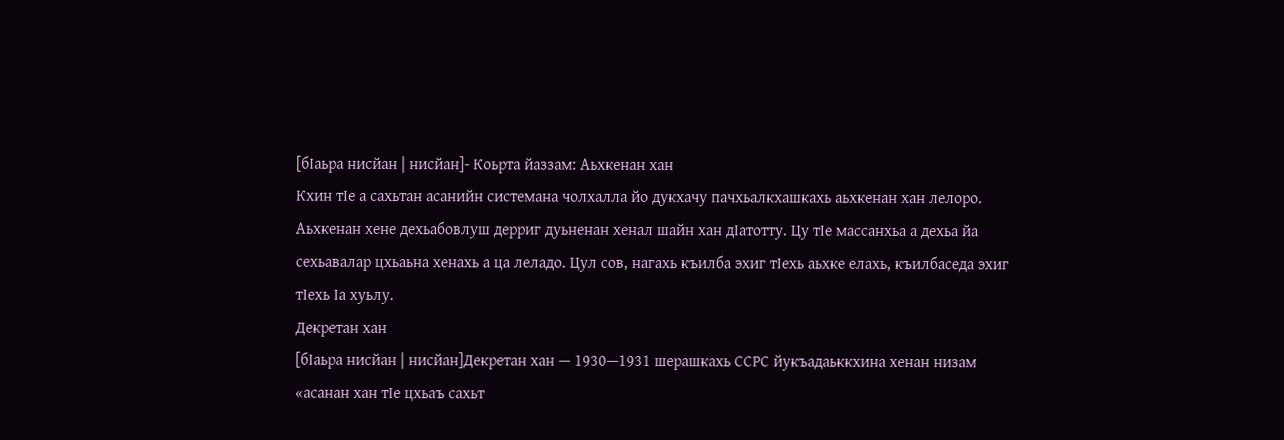[бӀаьра нисйан | нисйан]- Коьрта йаззам: Аьхкенан хан
Кхин тӀе а сахьтан асанийн системана чолхалла йо дукхачу пачхьалкхашкахь аьхкенан хан лелоро. Аьхкенан хене дехьабовлуш дерриг дуьненан хенал шайн хан дӀатотту. Цу тӀе массанхьа а дехьа йа сехьавалар цхьаьна хенахь а ца леладо. Цул сов, нагахь къилба эхиг тӀехь аьхке елахь, къилбаседа эхиг тӀехь Ӏа хуьлу.
Декретан хан
[бӀаьра нисйан | нисйан]Декретан хан — 1930—1931 шерашкахь ССРС йукъадаьккхина хенан низам «асанан хан тӀе цхьаъ сахьт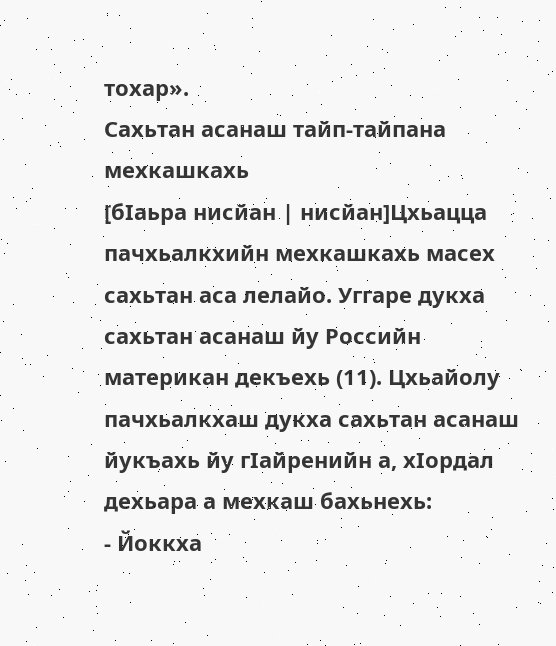тохар».
Сахьтан асанаш тайп-тайпана мехкашкахь
[бӀаьра нисйан | нисйан]Цхьацца пачхьалкхийн мехкашкахь масех сахьтан аса лелайо. Уггаре дукха сахьтан асанаш йу Российн материкан декъехь (11). Цхьайолу пачхьалкхаш дукха сахьтан асанаш йукъахь йу гӀайренийн а, хӀордал дехьара а мехкаш бахьнехь:
- Йоккха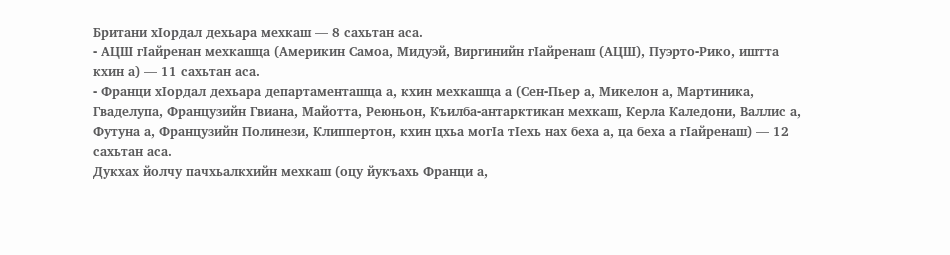Британи хӀордал дехьара мехкаш — 8 сахьтан аса.
- АЦШ гӀайренан мехкашца (Америкин Самоа, Мидуэй, Виргинийн гӀайренаш (АЦШ), Пуэрто-Рико, иштта кхин а) — 11 сахьтан аса.
- Франци хӀордал дехьара департаменташца а, кхин мехкашца а (Сен-Пьер а, Микелон а, Мартиника, Гваделупа, Французийн Гвиана, Майотта, Реюньон, Къилба-антарктикан мехкаш, Керла Каледони, Валлис а, Футуна а, Французийн Полинези, Клиппертон, кхин цхьа могӀа тӀехь нах беха а, ца беха а гӀайренаш) — 12 сахьтан аса.
Дукхах йолчу пачхьалкхийн мехкаш (оцу йукъахь Франци а,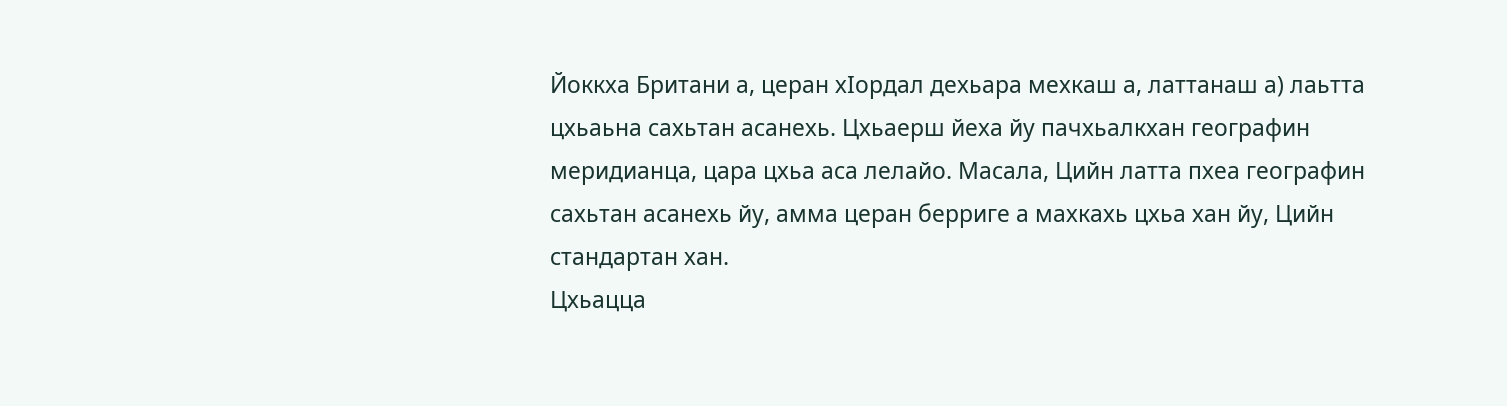Йоккха Британи а, церан хӀордал дехьара мехкаш а, латтанаш а) лаьтта цхьаьна сахьтан асанехь. Цхьаерш йеха йу пачхьалкхан географин меридианца, цара цхьа аса лелайо. Масала, Цийн латта пхеа географин сахьтан асанехь йу, амма церан берриге а махкахь цхьа хан йу, Цийн стандартан хан.
Цхьацца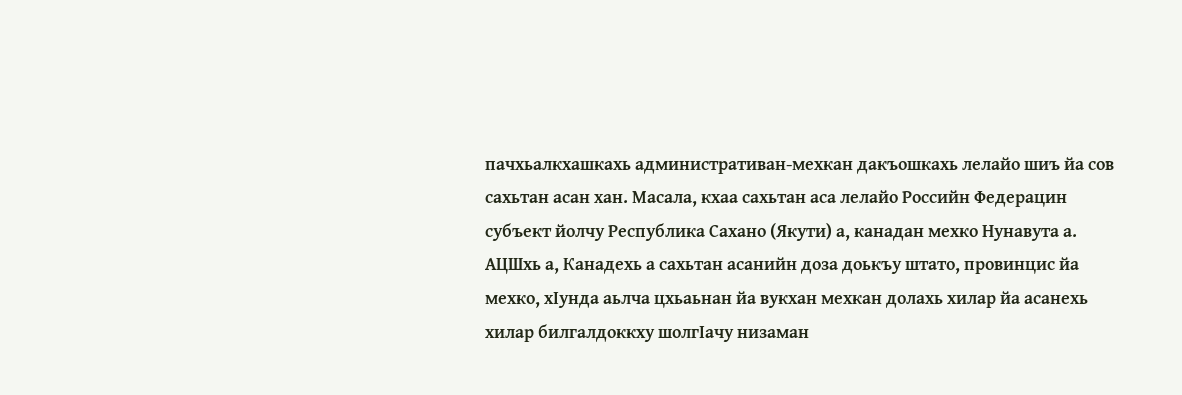пачхьалкхашкахь административан-мехкан дакъошкахь лелайо шиъ йа сов сахьтан асан хан. Масала, кхаа сахьтан аса лелайо Российн Федерацин субъект йолчу Республика Сахано (Якути) а, канадан мехко Нунавута а.
АЦШхь а, Канадехь а сахьтан асанийн доза доькъу штато, провинцис йа мехко, хӀунда аьлча цхьаьнан йа вукхан мехкан долахь хилар йа асанехь хилар билгалдоккху шолгӀачу низаман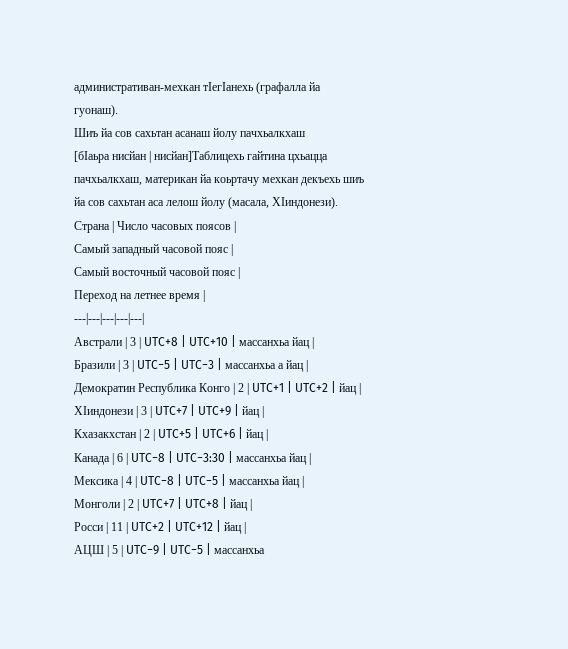административан-мехкан тӀегӀанехь (графалла йа гуонаш).
Шиъ йа сов сахьтан асанаш йолу пачхьалкхаш
[бӀаьра нисйан | нисйан]Таблицехь гайтина цхьацца пачхьалкхаш, материкан йа коьртачу мехкан декъехь шиъ йа сов сахьтан аса лелош йолу (масала, ХӀиндонези).
Страна | Число часовых поясов |
Самый западный часовой пояс |
Самый восточный часовой пояс |
Переход на летнее время |
---|---|---|---|---|
Австрали | 3 | UTC+8 | UTC+10 | массанхьа йац |
Бразили | 3 | UTC−5 | UTC−3 | массанхьа а йац |
Демократин Республика Конго | 2 | UTC+1 | UTC+2 | йац |
ХӀиндонези | 3 | UTC+7 | UTC+9 | йац |
Кхазакхстан | 2 | UTC+5 | UTC+6 | йац |
Канада | 6 | UTC−8 | UTC−3:30 | массанхьа йац |
Мексика | 4 | UTC−8 | UTC−5 | массанхьа йац |
Монголи | 2 | UTC+7 | UTC+8 | йац |
Росси | 11 | UTC+2 | UTC+12 | йац |
АЦШ | 5 | UTC−9 | UTC−5 | массанхьа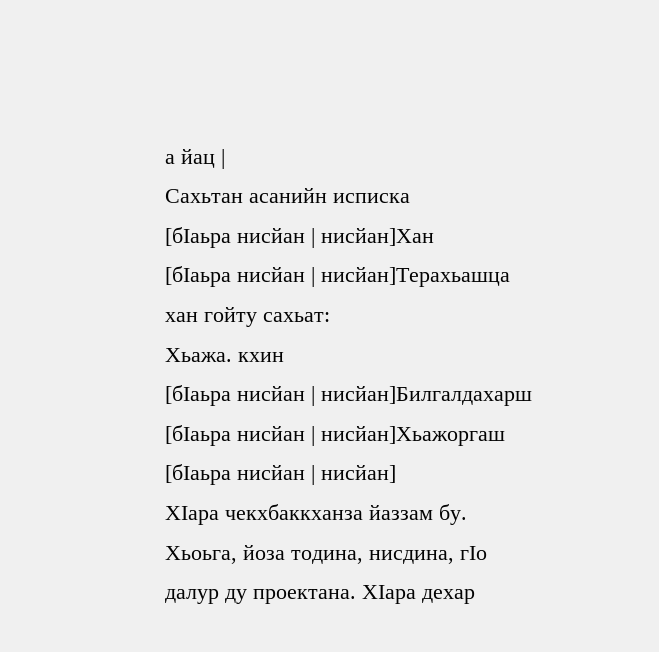а йац |
Сахьтан асанийн исписка
[бӀаьра нисйан | нисйан]Хан
[бӀаьра нисйан | нисйан]Терахьашца хан гойту сахьат:
Хьажа. кхин
[бӀаьра нисйан | нисйан]Билгалдахарш
[бӀаьра нисйан | нисйан]Хьажоргаш
[бӀаьра нисйан | нисйан]
ХӀара чекхбаккханза йаззам бу. Хьоьга, йоза тодина, нисдина, гӀо далур ду проектана. ХӀара дехар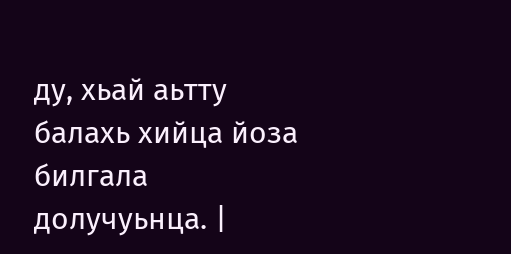ду, хьай аьтту балахь хийца йоза билгала долучуьнца. |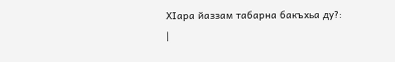ХӀара йаззам табарна бакъхьа ду?: |